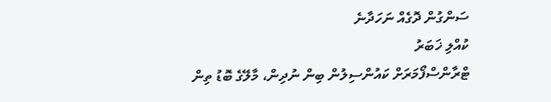ސަންގުން ދޮގެއް ނަހަދާނެ
ކުއްލި ޚަބަރު
ޓްރާންސްފޯމަރަށް ކައުންސިލުން ބިން ނުދިން، މާލޭގެ ބޮޑު ތިން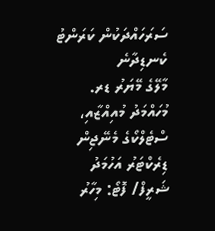ސަރަހައްދަކުން ކަރަންޓު ކެނޑިދާނެ
މާލޭގެ މޭޔަރު ޑރ. މުހައްމަދު މުއިއްޒާއި، ސްޓެލްކޯގެ މެނޭޖިން ޑިރެކްޓަރު އަހުމަދު ޝަރީފް/ ފޮޓޯ: މިހާރު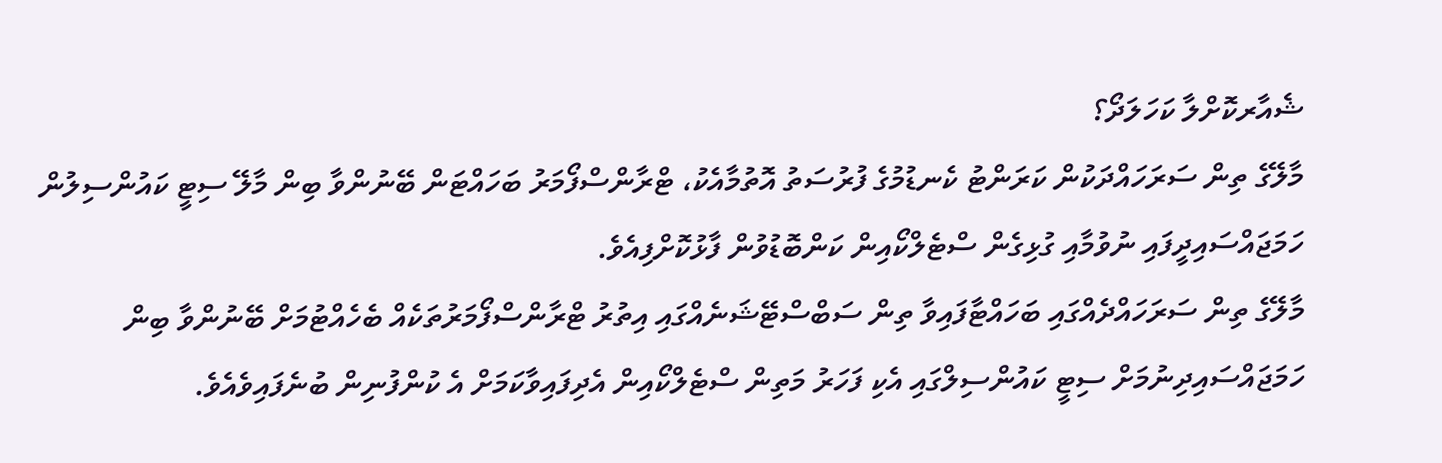ޝެއާރކޮށްލާ ކަހަލަދޯ؟
މާލޭގެ ތިން ސަރަހައްދަކުން ކަރަންޓު ކެނޑުމުގެ ފުރުސަތު އޮތުމާއެކު، ޓްރާންސްފޯމަރު ބަހައްޓަން ބޭނުންވާ ބިން މާލޭ ސިޓީ ކައުންސިލުން ހަމަޖައްސައިދީފައި ނުވުމާއި ގުޅިގެން ސްޓެލްކޯއިން ކަންބޮޑުވުން ފާޅުކޮށްފިއެވެ.
މާލޭގެ ތިން ސަރަހައްދެއްގައި ބަހައްޓާފައިވާ ތިން ސަބްސްޓޭޝަނެއްގައި އިތުރު ޓްރާންސްފޯމަރުތަކެއް ބެހެއްޓުމަށް ބޭނުންވާ ބިން ހަމަޖައްސައިދިނުމަށް ސިޓީ ކައުންސިލްގައި އެކި ފަހަރު މަތިން ސްޓެލްކޯއިން އެދިފައިވާކަމަށް އެ ކުންފުނިން ބުނެފައިވެއެވެ.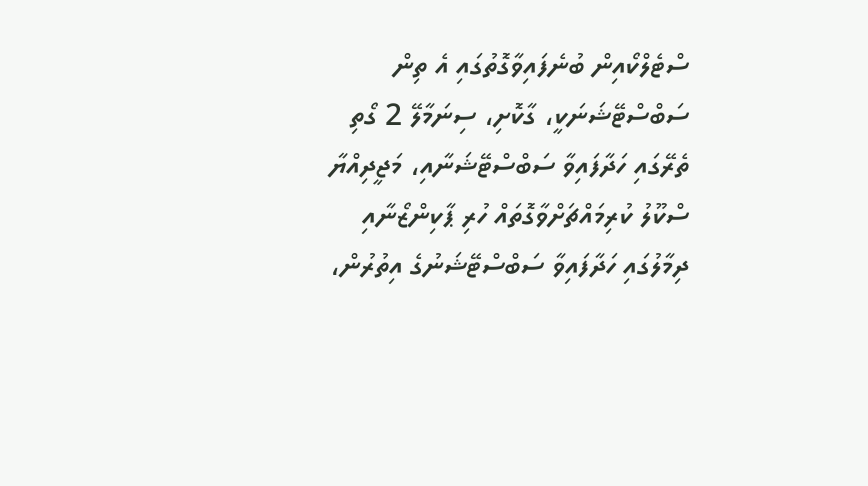ސްޓެލްކޯއިން ބުނެފައިވާގޮތުގައި އެ ތިން ސަބްސްޓޭޝަނަކީ، ގާކޮށި، ސިނަމާލޭ 2 ގޯތި ތެރޭގައި ހަދާފައިވާ ސަބްސްޓޭޝަނާއި، މަޖީދިއްޔާ ސްކޫލު ކުރިމައްޗަށްވާގޮތައް ހުރި ޕާކިންޒޯނާއި ދިމާލުގައި ހަދާފައިވާ ސަބްސްޓޭޝަނުގެ އިތުރުން،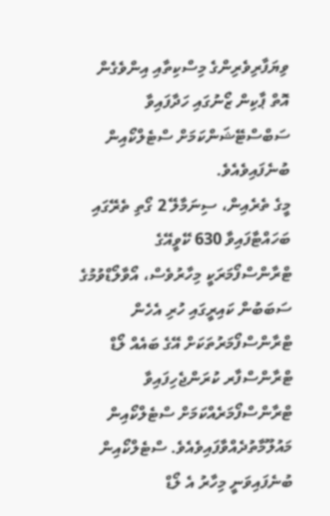ވިޔަފާރިވެރިންގެ މިސްކިތާއި އިންވެގެން އޮތް ޕާކިން ޒޯނުގައި ހަދާފައިވާ ސަބްސްޓޭޝަންކަމަށް ސްޓެލްކޯއިން ބުނެފައިވެއެވެ.
މީގެ ތެރެއިން، ސިނަމާލޭ 2 ގޯތި ތެރޭގައި ބަހައްޓާފައިވާ 630 ކޭވީއޭގެ ޓްރާންސްފޯމަރަކީ މިހާރުވެސް، އޯވާލޯޑްވުމުގެ ސަބަބުން ކައިރީގައި ހުރި އެހެން ޓްރާންސްފޯމަރުތަކަށް އޭގެ ބައެއް ލޯޑް ޓްރާންސްފާރ ކުރަންޖެހިފައިވާ ޓްރާންސްފޯމަރެއްކަމަށް ސްޓެލްކޯއިން މައުލޫމާތުދެއްވާފައިވެއެވެ. ސްޓެލްކޯއިން ބުނެފައިވަނީ މިހާރު އެ ލޯޑް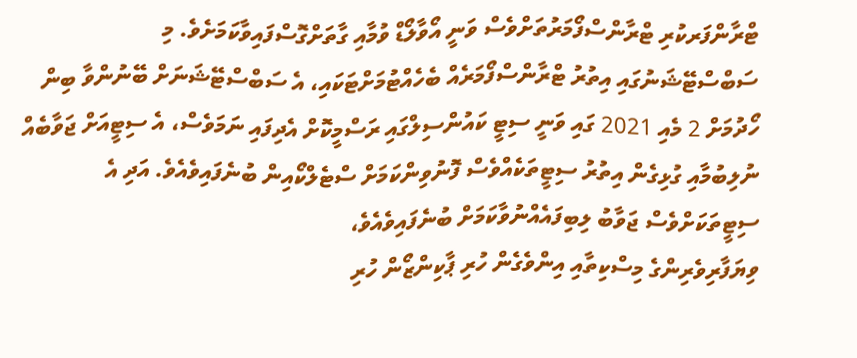ޓްރާންފަރކުރި ޓްރާންސްފޯމަރުތަށްވެސް ވަނީ އޯވާލޯޑް ވުމާއި ގާތަށްގޮސްފައިވާކަމަށެވެ. މި ސަބްސްޓޭޝަނުގައި އިތުރު ޓްރާންސްފޯމަރެއް ބެހެއްޓުމަށްޓަކައި، އެ ސަބްސްޓޭޝަނަށް ބޭނުންވާ ބިން ހޯދުމަށް 2 މެއި 2021 ގައި ވަނީ ސިޓީ ކައުންސިލްގައި ރަސްމީކޮށް އެދިފައި ނަމަވެސް، އެ ސިޓީއަށް ޖަވާބެއް ނުލިބުމާއި ގުޅިގެން އިތުރު ސިޓީތަކެއްވެސް ފޮނުވިންކަމަށް ސްޓެލްކޯއިން ބުނެފައިވެއެވެ. އަދި އެ ސިޓީތަކަށްވެސް ޖަވާބު ލިބިފައެއްނުވާކަމަށް ބުނެފައިވެއެވެ،
ވިޔަފާރިވެރިންގެ މިސްކިތާއި އިންވެގެން ހުރި ޕާކިންޒޯން ހުރި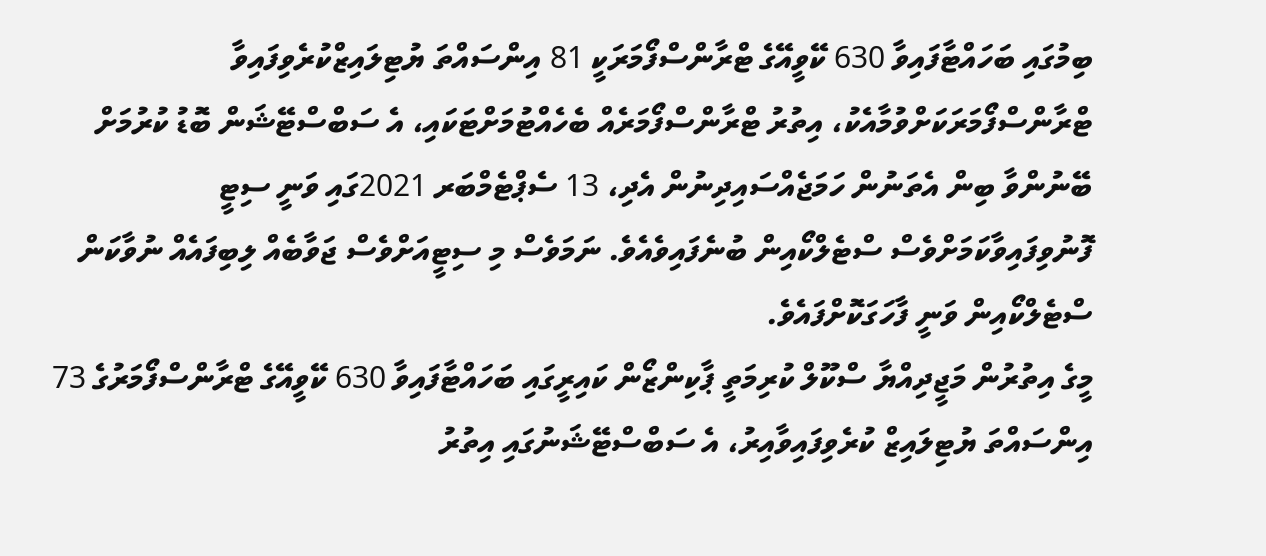ބިމުގައި ބަހައްޓާފައިވާ 630 ކޭވީއޭގެ ޓްރާންސްފޯމަރަކީ 81 އިންސައްތަ ޔުޓިލައިޒްކުރެވިފައިވާ ޓްރާންސްފޯމަރަކަށްވުމާއެކު، އިތުރު ޓްރާންސްފޯމަރެއް ބެހެއްޓުމަށްޓަކައި، އެ ސަބްސްޓޭޝަން ބޮޑު ކުރުމަށް ބޭނުންވާ ބިން އެތަނުން ހަމަޖެއްސައިދިނުން އެދި، 13 ސެޕްޓެމްބަރ 2021ގައި ވަނީ ސިޓީ ފޮނުވިފައިވާކަމަށްވެސް ސްޓެލްކޯއިން ބުނެފައިވެއެވެ. ނަމަވެސް މި ސިޓީއަށްވެސް ޖަވާބެއް ލިބިފައެއް ނުވާކަން ސްޓެލްކޯއިން ވަނީ ފާހަގަކޮށްފައެވެ.
މީގެ އިތުރުން މަޖީދިއްޔާ ސްކޫލް ކުރިމަތީ ޕާކިންޒޯން ކައިރީގައި ބަހައްޓާފައިވާ 630 ކޭވީއޭގެ ޓްރާންސްފޯމަރުގެ 73 އިންސައްތަ ޔުޓިލައިޒް ކުރެވިފައިވާއިރު، އެ ސަބްސްޓޭޝަނުގައި އިތުރު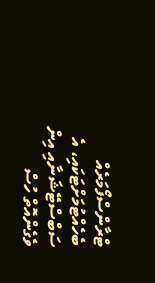ޓްރާންސްފޯމަރެއް ބެހެއްޓުމަށްޓަކައި، އެ ސަބްސްޓޭޝަނާއި އިން ވެގެންއޮތް ހުސް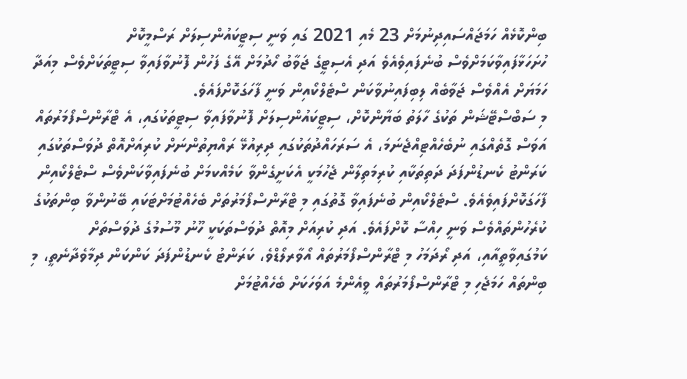ބިންކޮޅެއް ހަމަޖައްސައިދިނުމަށް 23 މެއި 2021 ގައި ވަނީ ސިޓީކައުންސިލަށް ރަސްމީކޮށް ހުށަހަޅާފައިވާކަމަށްވެސް ބުނެފައިވެއެވެ އަދި އެސިޓީގެ ޖަވާބު ހޯދުމަށް އޭގެ ފަހުން ފޮނުވާފައިވާ ސިޓީތަކަށްވެސް މިއަދާ ހަމަޔަށް އެއްވެސް ޖަވާބެއް ލިބިފައިނުވާކަން ސްޓެލްކޯއިން ވަނީ ފާހަގަކޮށްފައެވެ.
މި ސަބްސްޓޭޝަން ތަކުގެ ހާލަތު ބަޔާންކޮށް، ސިޓީކައުންސިލަށް ފޮނުވާފައިވާ ސިޓީތަކުގައި، އެ ޓްރާންސްފޯމަރުތައް އަވަސް ގޮތެއްގައި ނުބެހެއްޓިއްޖެނަމަ، އެ ސަރަހައްދުތަކުގައި ދިރިއުޅޭ ރައްޔިތުންނަށް ކުރިއަށްއޮތް ދުވަސްތަކުގައި ކަރަންޓު ކެނޑުންފަދަ ދަތިތަކާއި ކުރިމަތިލާން ޖެހުމަކީ އެކަށީގެންވާ ކަމެއްކމަށް ބުނެފައިވާކަންވެސް ސްޓެލްކޯއިން ފާހަގަކޮށްފައިވެއެވެ. ސްޓެލްކޯއިން ބުނެފައިވާ ގޮތުގައި މި ޓްރާންސްފޯމަރުތަށް ބެހެއްޓުމަށްޓަކައި ބޭނުންވާ ބިންތަކުގެ ކުރެހުންތައްވެސް ވަނީ ހިއްސާ ކޮށްފައެވެ. އަދި ކުރިއަށް މިއޮތް ދުވަސްތަކަކީ ހޫނު މޫސުމުގެ ދުވަސްތަށް ކަމުގައިވާތީއާއި، އަދި ރޯދަމަހު މި ޓްރާންސްފޯމަރުތައް އޯވާރލޯޑްވެ، ކަރަންޓު ކެނޑުންފަދަ ކަންކަން ދިމާވެދާނެތީ، މި ބިންތައް ހަމަޖެހި މި ޓްރާންސްފޯމަރުތައް ވީއެންމެ އަވަހަކަށް ބެހެއްޓުމަށް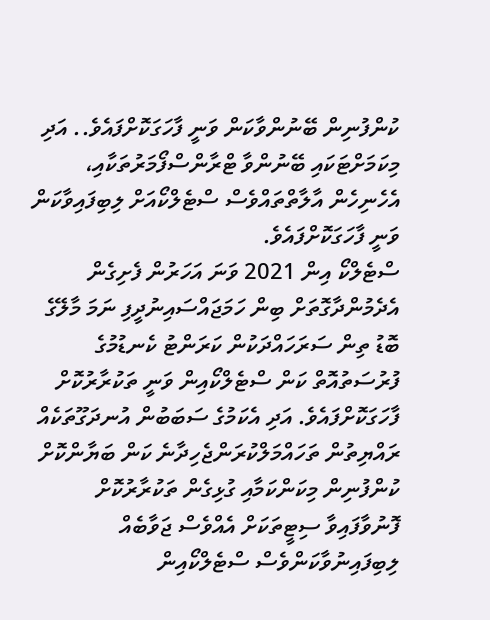ކުންފުނިން ބޭނުންވާކަން ވަނީ ފާހަގަކޮށްފައެވެ.. އަދި މިކަމަށްޓަކައި ބޭނުންވާ ޓްރާންސްފޯމަރުތަކާއި، އެހެނިހެން އާލާތްތައްވެސް ސްޓެލްކޯއަށް ލިބިފައިވާކަން ވަނީ ފާހަގަކޮށްފައެވެ.
ސްޓެލްކޯ އިން 2021 ވަނަ އަހަރުން ފެށިގެން އެދެމުންދާގޮތަށް ބިން ހަމަޖައްސައިނުދީފި ނަމަ މާލޭގެ ބޮޑު ތިން ސަރަހައްދަކުން ކަރަންޓު ކެނޑުމުގެ ފުރުސަތުއޮތް ކަން ސްޓެލްކޯއިން ވަނީ ތަކުރާރުކޮށް ފާހަގަކޮށްފައެވެ. އަދި އެކަމުގެ ސަބަބުން އުނދަގޫތަކެއް ރައްޔިތުން ތަހައްމަލްކުރަންޖެހިދާނެ ކަން ބަޔާންކޮށް ކުންފުނިން މިކަންކަމާއި ގުޅިގެން ތަކުރާރުކޮށް ފޮނުވާފައިވާ ސިޓީތަކަށް އެއްވެސް ޖަވާބެއް ލިބިފައިނުވާކަންވެސް ސްޓެލްކޯއިން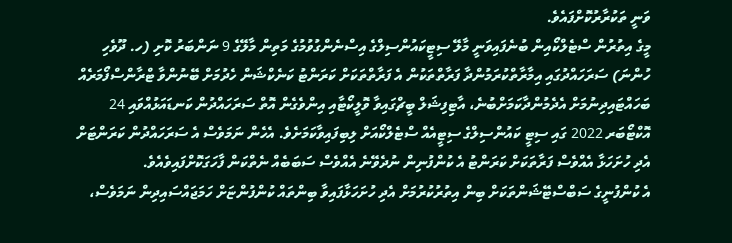ވަނީ ތަކުރާރުކޮށްފައެވެ.
މީގެ އިތުރުން ސްޓެލްކޯއިން ބުނެފައިވަނީ މާލޭ ސިޓީކައުންސިލްގެ އިސްނެންގުވުމުގެ މަތިން މާލޭގެ 9 ނަންބަރު ކޮށި (ހ. ދޫވެހި ހުންނަ) ސަރަހައްދުގައި އިމާރާތްކުރަމުންދާ ފަރާތްތަކުން އެ ފަރާތްތަކަށް ކަރަންޓު ކަނެކްޝަން ހެދުމަށް ބޭނުންވާ ޓްރާންސްފޯމަރެއް ބަހައްޓައިދިނުމަށް އެދެމުންދާކަމަށްބުނެ، އާޓިފިޝަލް ބީޗްގައިވާ ވޮލީކޯޓާއި އިންވެގެން އޮތް ސަރަހައްދުން ކަނޑައަޅުއްވައި 24 އޮކްޓޯބަރ 2022 ގައި ސިޓީ ކައުންސިލްގެ ސިޓީއެއް ސްޓެލްކޯއަށް ލިބިފައިވާކަމަށެވެ. އެހެން ނަމަވެސް އެ ސަރަހައްދުން ކަރަންޓަށް އެދި ހުށަހަޅާ އެއްވެސް ފަރާތަކަށް ކަރަންޓު އެ ކުންފުނިން ނުދެވޭނެ އެއްވެސް ސަބަބެއް ނެތްކަން ފާހަގަކޮށްފައިވެއެވެ.
އެ ކުންފުނީގެ ސަބްސްޓޭޝަންތަކަށް ބިން އިތުރުކުރުމަށް އެދި ހުށަހަޅާފައިވާ ބިންތައް ކުންފުންޏަށް ހަމަޖައްސައިދިން ނަމަވެސް،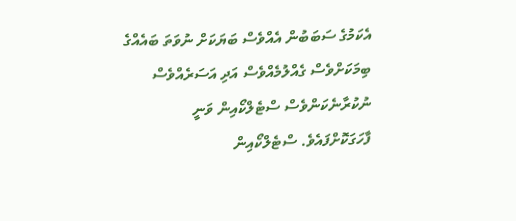އެކަމުގެ ސަބަބުން އެއްވެސް ބަޔަކަށް ނުވަތަ ބައެއްގެ ބިމަކަށްވެސް ގެއްލުމެއްވެސް އަދި އަސަރެއްވެސް ނުކުރާނެކަންވެސް ސްޓެލްކޯއިން ވަނީ ފާހަގަކޮށްފައެވެ. ސްޓެލްކޯއިން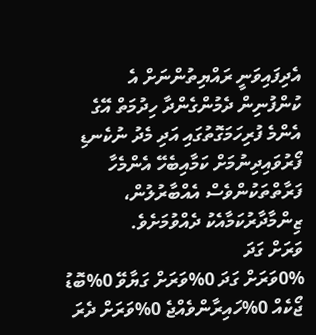އެދިފައިވަނީ ރައްޔިތުންނަށް އެ ކުންފުނިން ދެމުންގެންދާ ހިދުމަތް އޭގެ އެންމެ ފުރިހަމަގޮތުގައި އަދި މެދު ނުކެނޑި ފޯރުވައިދިނުމަށް ކަމާއިބެހޭ އެންމެހާ ފަރާތްތަކުންވެސް އެއްބާރުލުން، ޒިންމާދާރުކަމާއެކު ދެއްވުމަށެވެ.
ވަރަށް ގަދަ
0%ވަރަށް ގަދަ 0%ވަރަށް ގަޔާވޭ 0%ބޮޑު ޖޯކެއް 0%ހައިރާންވެއްޖެ 0%ވަރަށް ދެރަ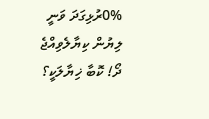0%ރުޅިގަދަ ވަނީ
ލިޔުން ކިޔާލެވިއްޖެ ދޯ! ކޮބާ ޚިޔާލަކީ؟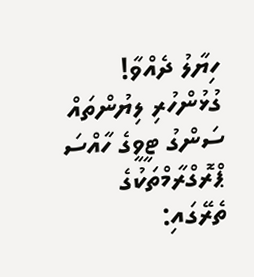ހިޔާލު ދެއްވާ!
ގުޅުންހުރި ލިޔުންތައް
ސަންގު ޓީވީގެ ހާއްސަ ޕްރޮގްރާމްތަކުގެ ތެރޭގައި: